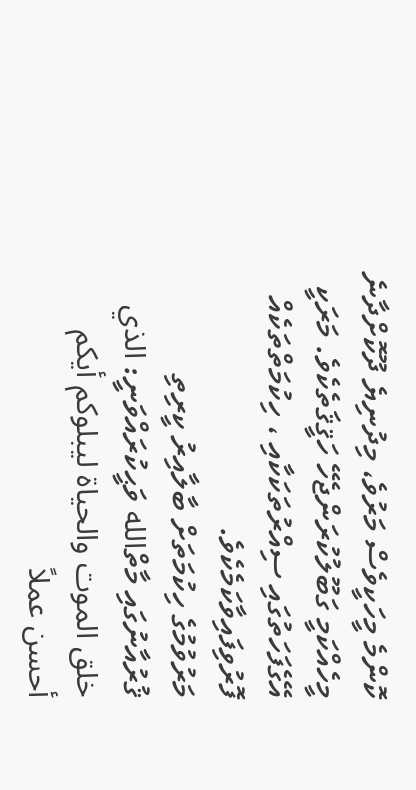ކޮންމެ މީހަކީވެސް މަރުވެ، މިދުނިޔެ ދޫކޮށްދާނެ މީހެއްކަމީ ގަބޫލުކުރަންޖެހޭ ހަޤީޤަތެކެވެ. މަރަކީ އޭގެފަހަތުގައި ސިއްރުތަކަކާއި ، ހިކުމަތްތަކެއް ފޮރުވިފައިވާކަމެކެވެ.
މަރުވުމުގެ ހިކުމަތަށް ބާލާއިރު ކީރިތި ޤުރުއާނުގައި މާތްالله ވަޙީކުރައްވަނީ: الذي خلق الموت والحياة ليبلوكم أيكم أحسن عملاً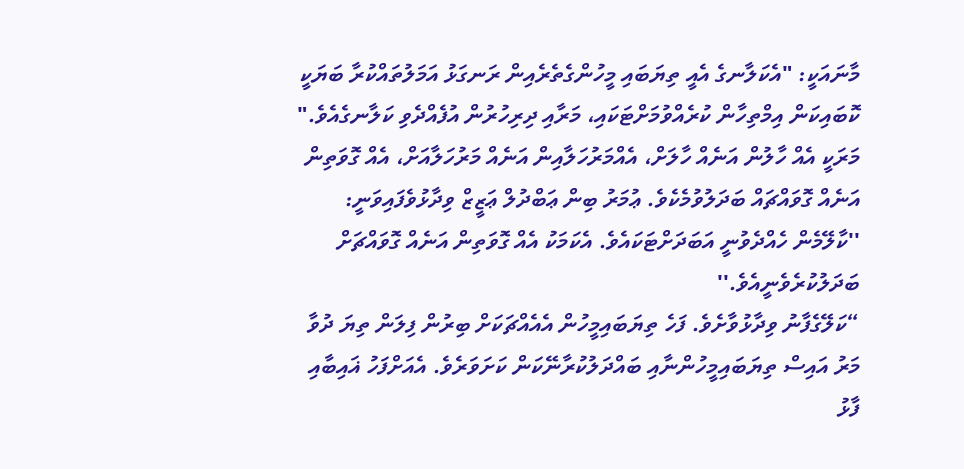މާނައަކީ: "އެކަލާނގެ އެއީ ތިޔަބައި މީހުންގެތެރެއިން ރަނގަޅު އަމަލުތައްކުރާ ބަޔަކީ ކޮބައިކަން އިމްތިހާން ކުރެއްވުމަށްޓަކައި، މަރާއި ދިރިހުރުން އުފެއްދެވި ކަލާނގެއެވެ."
މަރަކީ އެއް ހާލުން އަނެއް ހާލަށް، އެއްމަރުހަލާއިން އަނެއް މަރުހަލާއަށް، އެއް ގޮވަތިން އަނެއް ގޮވައްޗައް ބަދަލުވުމެކެވެ. ޢުމަރު ބިން ޢަބްދުލް ޢަޒީޒް ވިދާޅުވެފައިވަނީ: ''ކާލޭމެން ހެއްދެވުނީ އަބަދަށްޓަކައެވެ. އެކަމަކު އެއް ގޮވަތިން އަނެއް ގޮވައްޗަށް ބަދަލުކުރެވެނީއެވެ.''
“ކަލޭގެފާނު ވިދާޅުވާށެވެ. ފަހެ ތިޔަބައިމީހުން އެއެއްޗަކަށް ބިރުން ފިލަން ތިޔަ ދުވާ މަރު އައިސް ތިޔަބައިމީހުންނާއި ބައްދަލުކުރާނޭކަން ކަށަވަރެވެ. އެއަށްފަހު ޣައިބާއި ފާޅު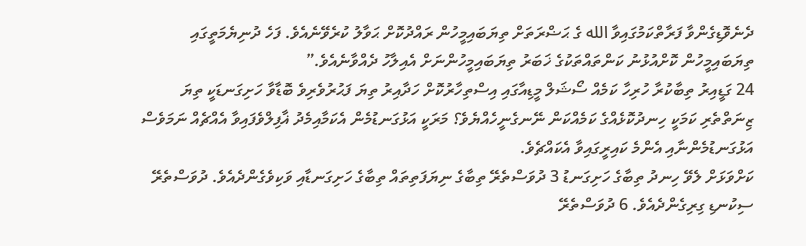ދެނެވޮޑިގެންވާ ފަރާތްކަމުގައިވާ الله ގެ ޙަޟްރަތަށް ތިޔަބައިމީހުން ރައްދުކޮށް ޙަވާލު ކުރެވޭނެއެވެ. ފަހެ ދުނިޔެމަތީގައި ތިޔަބައިމީހުން ކޮށްއުޅުނު ކަންތައްތަކުގެ ޚަބަރު ތިޔަބައިމީހުންނަށް އެއިލާހު ދެއްވާނެއެވެ.”
24 ގަޑީއިރު ތިބާކުރާ ހުރިހާ ކަމެއް ސޯޝަލް މީޑިއާގައި އިސްތިހާރުކޮށް ހަދާއިރު ތިޔަ ފަޙުރުވެރިވެ ބޮޑާވާ ހަށިގަނޑަކީ ތިޔަ ޒިނަތްތެރި ކަމަކީ ހިނދުކޮޅެއްގެ ކަމެއްކަން ނޭނގެނީހެއްޔެވެ؟ މަރަކީ އަޅުގަނޑުމެން އެކަމާއިމެދު ޣާފިލްވެފައިވާ އެއްޗެއް ނަމަވެސް އަޅުގަނޑުމެންނާއި އެންމެ ކައިރީގައިވާ އެކައްޗެވެ.
ކަށްވަޅަށް ލެވޭ ހިނދު ތިބާގެ ހަށިގަނޑު 3 ދުވަސްތެރޭ ތިބާގެ ނިޔަފަތިތައް ތިބާގެ ހަށިގަނޑާއި ވަކިވެގެންދެއެވެ. ދުވަސްތެރޭ ސިކުނޑި ގިރިގެންދެއެވެ. 6 ދުވަސްތެރޭ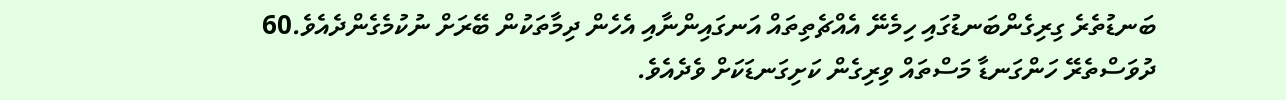ބަނޑުތެރެ ގިރިގެންބަނޑުގައި ހިމެނޭ އެއްޗެތިތައް އަނގައިންނާއި އެހެން ދިމާތަކުން ބޭރަށް ނުކުމެގެންދެއެވެ.60 ދުވަސްތެރޭ ހަންގަނޑާ މަސްތައް ވިރިގެން ކަށިގަނޑަކަށް ވެދެއެވެ.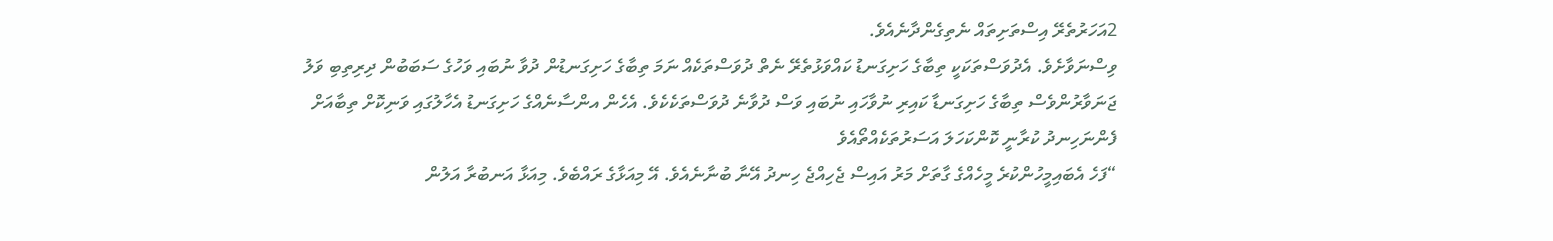2އަހަރުތެރޭ އިސްތަށިތައް ނެތިގެންދާނެއެވެ.
ވިސްނަވާށެވެ. އެދުވަސްތަކަކީ ތިބާގެ ހަށިގަނޑު ކައްވަޅުތެރޭ ނެތް ދުވަސްތަކެއް ނަމަ ތިބާގެ ހަށިގަނޑުން ދުވާ ނުބައި ވަހުގެ ސަބަބުން ދިރިތިބި ވަލު ޖަނަވާރުންވެސް ތިބާގެ ހަށިގަނޑާ ކައިރި ނުވާހައި ނުބައި ވަސް ދުވާނެ ދުވަސްތަކެކެވެ. އެހެން އންސާނެއްގެ ހަށިގަނޑު އެހާލުގައި ވަނިކޮށް ތިބާއަށް ފެންނަހިނދު ކުރާނީ ކޮންކަހަލަ އަސަރުތަކެއްތޯއެވެ
“ފަހެ އެބައިމީހުންކުރެ މީހެއްގެ ގާތަށް މަރު އައިސް ޖެހިއްޖެ ހިނދު އޭނާ ބުނާނެއެވެ. އޭ މިއަޅާގެ ރައްބެވެ. މިއަޅާ އަނބުރާ އަލުން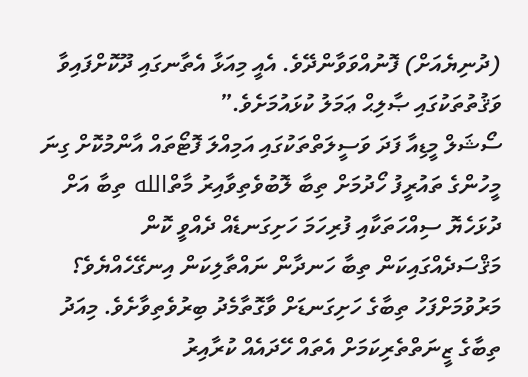(ދުނިޔެއަށް) ފޮނުއްވަވާންދޭވެ. އެއީ މިއަޅާ އެތާނގައި ދޫކޮށްފައިވާ ވަޤުތުތަކުގައި ޞާލިޙް ޢަމަލު ކުޅައުމަށެވެ.”
ސޯޝަލް މީޑިއާ ފަދަ ވަސީލަތްތަކުގައި އަމިއްލަ ފޮޓޯތައް އާންމުކޮށް ގިނަ މީހުންގެ ތައުރީފު ހޯދުމަށް ތިބާ ލޮބުވެތިވާއިރު މާތްالله ތިބާ އަށް ދުޅަހެޔޮ ސިއްހަތަކާއި ފުރިހަމަ ހަށިގަނޑެއް ދެއްވީ ކޮން މަޤްސަދެއްގައިކަން ތިބާ ހަނދާން ނައްތާލިކަން އިނގޭހެއްޔެވެ؟ މަރުވުމަށްފަހު ތިބާގެ ހަށިގަނޑަށް ވާގޮތާމެދު ބިރުވެތިވާށެވެ. މިއަދު ތިބާގެ ޒީނަތްތެރިކަމަށް އެތައް ހޭދައެއް ކުރާއިރު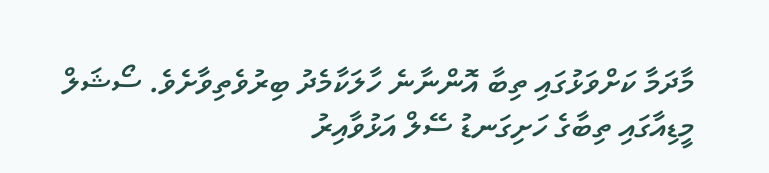މާދަމާ ކަށްވަޅުގައި ތިބާ އޮންނާނެ ހާލަކާމެދު ބިރުވެތިވާށެވެ. ސޯޝަލް މީޑިއާގައި ތިބާގެ ހަށިގަނޑު ސޭލް އަޅުވާއިރު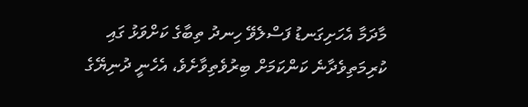މާދަމާ އެހަށިގަނޑު ފަސްލެވޭ ހިނދު ތިބާގެ ކަށްވަޅު ގައި ކުރިމަތިވެދާނެ ކަންކަމަށް ބިރުވެތިވާށެވެ، އެހެނީ ދުނިޔޭގެ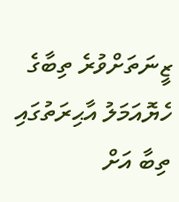ޒީނަތަށްވުރެ ތިބާގެ ހެޔޮއަމަލު އާޙިރަތުގައި ތިބާ އަށް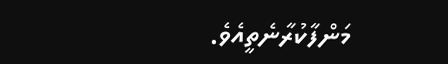މަންފާކުރާނެތީއެވެ.